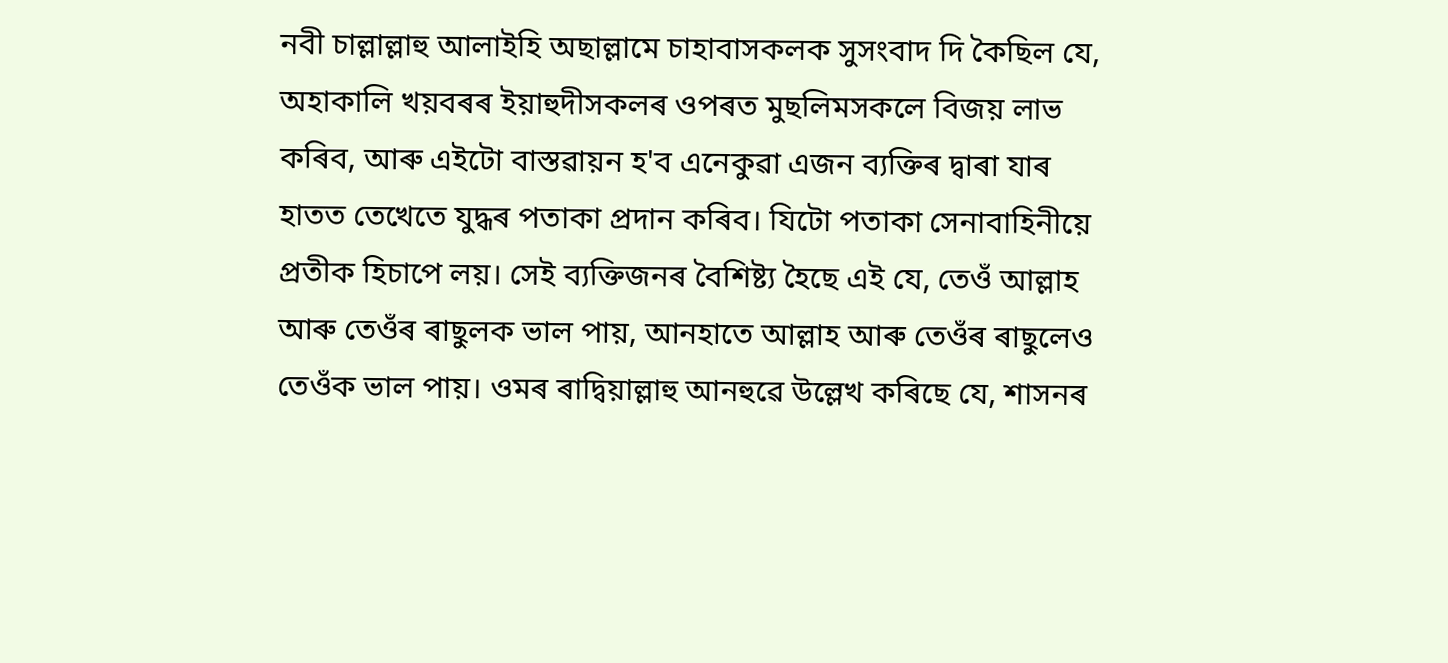নবী চাল্লাল্লাহু আলাইহি অছাল্লামে চাহাবাসকলক সুসংবাদ দি কৈছিল যে, অহাকালি খয়বৰৰ ইয়াহুদীসকলৰ ওপৰত মুছলিমসকলে বিজয় লাভ কৰিব, আৰু এইটো বাস্তৱায়ন হ'ব এনেকুৱা এজন ব্যক্তিৰ দ্বাৰা যাৰ হাতত তেখেতে যুদ্ধৰ পতাকা প্ৰদান কৰিব। যিটো পতাকা সেনাবাহিনীয়ে প্ৰতীক হিচাপে লয়। সেই ব্যক্তিজনৰ বৈশিষ্ট্য হৈছে এই যে, তেওঁ আল্লাহ আৰু তেওঁৰ ৰাছুলক ভাল পায়, আনহাতে আল্লাহ আৰু তেওঁৰ ৰাছুলেও তেওঁক ভাল পায়। ওমৰ ৰাদ্বিয়াল্লাহু আনহুৱে উল্লেখ কৰিছে যে, শাসনৰ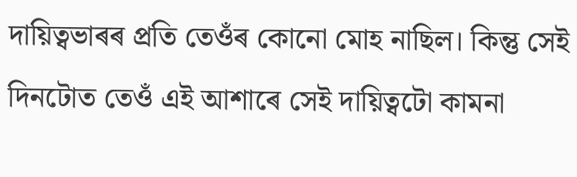দায়িত্বভাৰৰ প্ৰতি তেওঁৰ কোনো মোহ নাছিল। কিন্তু সেই দিনটোত তেওঁ এই আশাৰে সেই দায়িত্বটো কামনা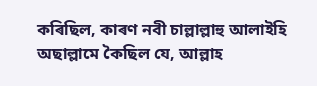কৰিছিল, কাৰণ নবী চাল্লাল্লাহু আলাইহি অছাল্লামে কৈছিল যে, আল্লাহ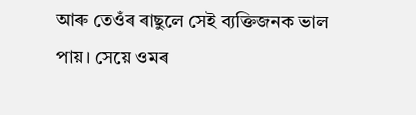আৰু তেওঁৰ ৰাছুলে সেই ব্যক্তিজনক ভাল পায়। সেয়ে ওমৰ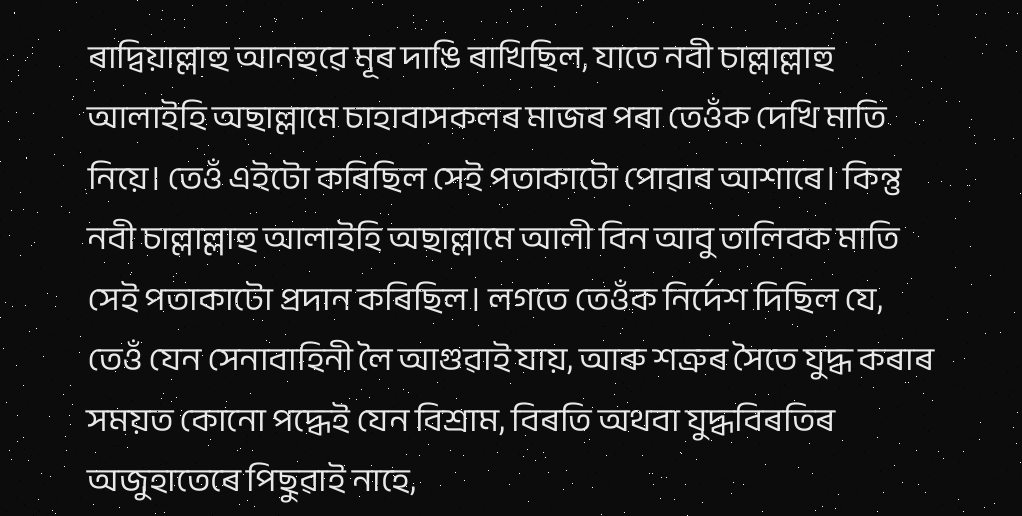ৰাদ্বিয়াল্লাহু আনহুৱে মূৰ দাঙি ৰাখিছিল, যাতে নবী চাল্লাল্লাহু আলাইহি অছাল্লামে চাহাবাসকলৰ মাজৰ পৰা তেওঁক দেখি মাতি নিয়ে। তেওঁ এইটো কৰিছিল সেই পতাকাটো পোৱাৰ আশাৰে। কিন্তু নবী চাল্লাল্লাহু আলাইহি অছাল্লামে আলী বিন আবু তালিবক মাতি সেই পতাকাটো প্ৰদান কৰিছিল। লগতে তেওঁক নিৰ্দেশ দিছিল যে, তেওঁ যেন সেনাবাহিনী লৈ আগুৱাই যায়, আৰু শত্ৰুৰ সৈতে যুদ্ধ কৰাৰ সময়ত কোনো পদ্ধেই যেন বিশ্ৰাম, বিৰতি অথবা যুদ্ধবিৰতিৰ অজুহাতেৰে পিছুৱাই নাহে,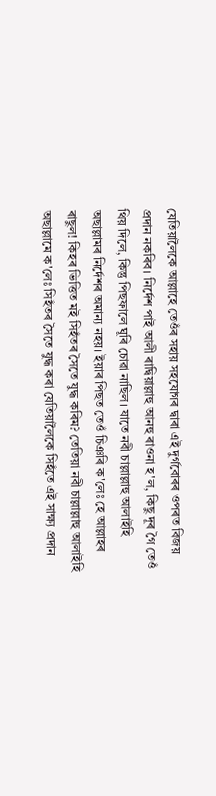যেতিয়ালৈকে আল্লাহে তেওঁৰ সহায় সহযোগৰ দ্বাৰা এই দুৰ্গবোৰৰ ওপৰত বিজয় প্ৰদান নকৰিব। নিৰ্দেশ পাই আলী ৰাদ্বিয়াল্লাহু আনহু ৰাওনা হ'ল, কিছু দূৰ গৈ তেওঁ থিয় দিলে, কিন্তু পিছফালে ঘূৰি চোৱা নাছিল। যাতে নবী চাল্লাল্লাহু আলাইহি অছাল্লামৰ নিৰ্দেশৰ অমান্য নহয়। ইয়াৰ পিছত তেওঁ চিঞৰি ক'লেঃ হে আল্লাহৰ ৰাছুল! কিহৰ ভিত্তিত মই সিহঁতৰ সৈতে যুদ্ধ কৰিম? তেতিয়া নবী চাল্লাল্লাহু আলাইহি অছাল্লামে ক'লেঃ সিহঁতৰ সৈতে যুদ্ধ কৰা যেতিয়ালৈকে সিহঁতে এই সাক্ষ্য প্ৰদান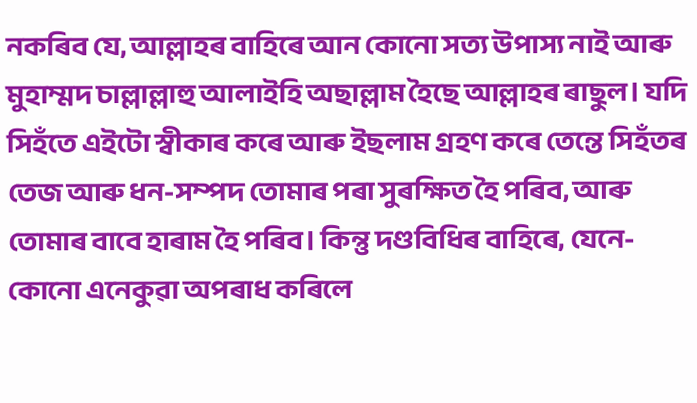নকৰিব যে, আল্লাহৰ বাহিৰে আন কোনো সত্য উপাস্য নাই আৰু মুহাম্মদ চাল্লাল্লাহু আলাইহি অছাল্লাম হৈছে আল্লাহৰ ৰাছুল। যদি সিহঁতে এইটো স্বীকাৰ কৰে আৰু ইছলাম গ্ৰহণ কৰে তেন্তে সিহঁতৰ তেজ আৰু ধন-সম্পদ তোমাৰ পৰা সুৰক্ষিত হৈ পৰিব, আৰু তোমাৰ বাবে হাৰাম হৈ পৰিব। কিন্তু দণ্ডবিধিৰ বাহিৰে, যেনে- কোনো এনেকুৱা অপৰাধ কৰিলে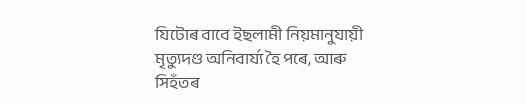যিটোৰ বাবে ইছলামী নিয়মানুযায়ী মৃত্যুদণ্ড অনিবাৰ্য্য হৈ পৰে, আৰু সিহঁতৰ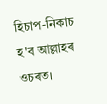হিচাপ-নিকাচ হ'ব আল্লাহৰ ওচৰত।